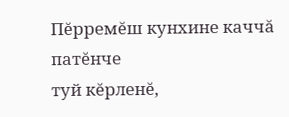Пĕрремĕш кунхине каччă патĕнче
туй кĕрленĕ,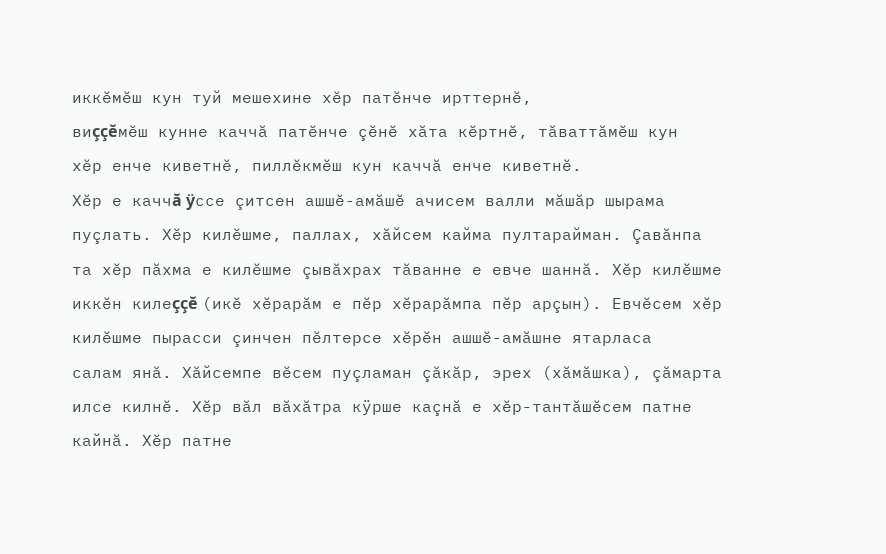иккĕмĕш кун туй мешехине хĕр патĕнче ирттернĕ,
виççĕмĕш кунне каччă патĕнче çĕнĕ хăта кĕртнĕ, тăваттăмĕш кун
хĕр енче киветнĕ, пиллĕкмĕш кун каччă енче киветнĕ.
Хĕр е каччă ÿссе çитсен ашшĕ-амăшĕ ачисем валли мăшăр шырама
пуçлать. Хĕр килĕшме, паллах, хăйсем кайма пултарайман. Çавăнпа
та хĕр пăхма е килĕшме çывăхрах тăванне е евче шаннă. Хĕр килĕшме
иккĕн килеççĕ (икĕ хĕрарăм е пĕр хĕрарăмпа пĕр арçын). Евчĕсем хĕр
килĕшме пырасси çинчен пĕлтерсе хĕрĕн ашшĕ-амăшне ятарласа
салам янă. Хăйсемпе вĕсем пуçламан çăкăр, эрех (хăмăшка), çăмарта
илсе килнĕ. Хĕр вăл вăхăтра кÿрше каçнă е хĕр-тантăшĕсем патне
кайнă. Хĕр патне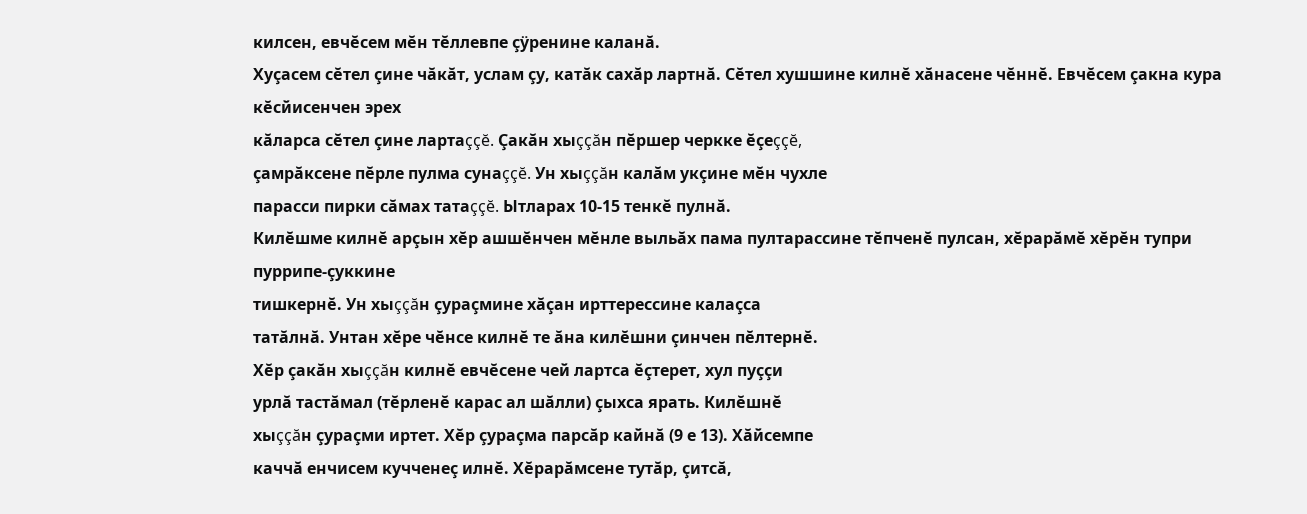килсен, евчĕсем мĕн тĕллевпе çÿренине каланă.
Хуçасем сĕтел çине чăкăт, услам çу, катăк сахăр лартнă. Сĕтел хушшине килнĕ хăнасене чĕннĕ. Евчĕсем çакна кура кĕсйисенчен эрех
кăларса сĕтел çине лартаççĕ. Çакăн хыççăн пĕршер черкке ĕçеççĕ,
çамрăксене пĕрле пулма сунаççĕ. Ун хыççăн калăм укçине мĕн чухле
парасси пирки сăмах татаççĕ. Ытларах 10-15 тенкĕ пулнă.
Килĕшме килнĕ арçын хĕр ашшĕнчен мĕнле выльăх пама пултарассине тĕпченĕ пулсан, хĕрарăмĕ хĕрĕн тупри пуррипе-çуккине
тишкернĕ. Ун хыççăн çураçмине хăçан ирттерессине калаçса
татăлнă. Унтан хĕре чĕнсе килнĕ те ăна килĕшни çинчен пĕлтернĕ.
Хĕр çакăн хыççăн килнĕ евчĕсене чей лартса ĕçтерет, хул пуççи
урлă тастăмал (тĕрленĕ карас ал шăлли) çыхса ярать. Килĕшнĕ
хыççăн çураçми иртет. Хĕр çураçма парсăр кайнă (9 е 13). Хăйсемпе
каччă енчисем кучченеç илнĕ. Хĕрарăмсене тутăр, çитсă,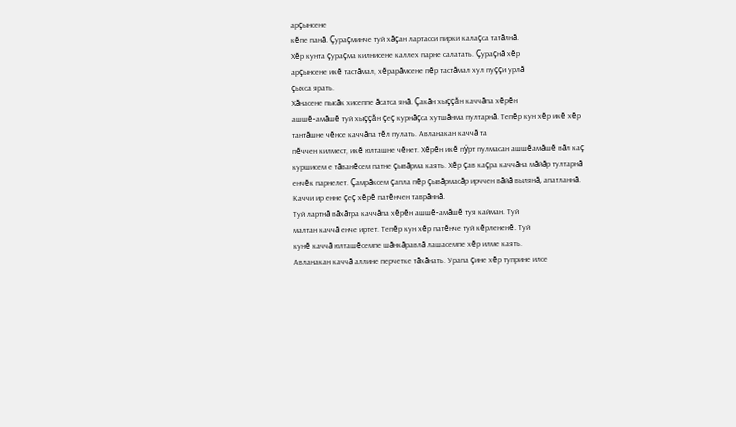арçынсене
кĕпе панă. Çураçминче туй хăçан лартасси пирки калаçса татăлнă.
Хĕр кунта çураçма килнисене каллех парне салатать. Çураçнă хĕр
арçынсене икĕ тастăмал, хĕрарăмсене пĕр тастăмал хул пуççи урлă
çыхса ярать.
Хăнасене пысăк хисеппе ăсатса янă. Çакăн хыççăн каччăпа хĕрĕн
ашшĕ-амăшĕ туй хыççăн çеç курнăçса хутшăнма пултарнă. Тепĕр кун хĕр икĕ хĕр тантăшне чĕнсе каччăпа тĕл пулать. Авланакан каччă та
пĕччен килмест, икĕ юлташне чĕнет. Хĕрĕн икĕ пÿрт пулмасан ашшĕамăшĕ вăл каç куршисем е тăванĕсем патне çывăрма каять. Хĕр çав каçра каччăна мăйăр тултарнă енчĕк парнелет. Çамрăксем çапла пĕр çывăрмасăр ирччен вăйă вылянă, апатланнă. Каччи ир енне çеç хĕрĕ патĕнчен таврăннă.
Туй лартнă вăхăтра каччăпа хĕрĕн ашшĕ-амăшĕ туя кайман. Туй
малтан каччă енче иртет. Тепĕр кун хĕр патĕнче туй кĕрлененĕ. Туй
кунĕ каччă юлташĕсемпе шăнкăравлă лашасемпе хĕр илме каять.
Авланакан каччă аллине перчетке тăхăнать. Урапа çине хĕр туприне илсе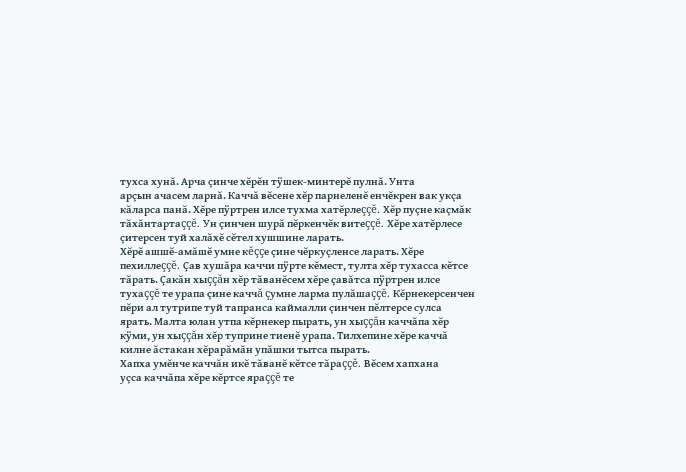тухса хунă. Арча çинче хĕрĕн тÿшек-минтерĕ пулнă. Унта
арçын ачасем ларнă. Каччă вĕсене хĕр парнеленĕ енчĕкрен вак укçа
кăларса панă. Хĕре пÿртрен илсе тухма хатĕрлеççĕ. Хĕр пуçне каçмăк
тăхăнтартаççĕ. Ун çинчен шурă пĕркенчĕк витеççĕ. Хĕре хатĕрлесе
çитерсен туй халăхĕ сĕтел хушшине ларать.
Хĕрĕ ашшĕ-амăшĕ умне кĕççе çине чĕркуçленсе ларать. Хĕре
пехиллеççĕ. Çав хушăра каччи пÿрте кĕмест, тулта хĕр тухасса кĕтсе
тăрать. Çакăн хыççăн хĕр тăванĕсем хĕре çавăтса пÿртрен илсе
тухаççĕ те урапа çине каччă çумне ларма пулăшаççĕ. Кĕрнекерсенчен
пĕри ал тутрипе туй тапранса каймалли çинчен пĕлтерсе сулса
ярать. Малта юлан утпа кĕрнекер пырать, ун хыççăн каччăпа хĕр
кÿми, ун хыççăн хĕр туприне тиенĕ урапа. Тилхепине хĕре каччă
килне ăстакан хĕрарăмăн упăшки тытса пырать.
Хапха умĕнче каччăн икĕ тăванĕ кĕтсе тăраççĕ. Вĕсем хапхана
уçса каччăпа хĕре кĕртсе яраççĕ те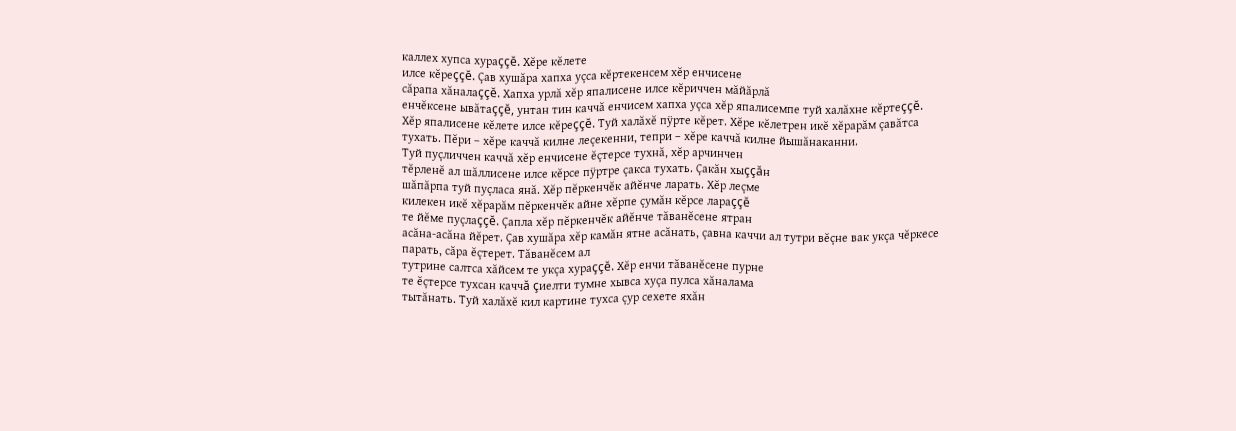каллех хупса хураççĕ. Хĕре кĕлете
илсе кĕреççĕ. Çав хушăра хапха уçса кĕртекенсем хĕр енчисене
сăрапа хăналаççĕ. Хапха урлă хĕр япалисене илсе кĕриччен мăйăрлă
енчĕксене ывăтаççĕ, унтан тин каччă енчисем хапха уçса хĕр япалисемпе туй халăхне кĕртеççĕ. Хĕр япалисене кĕлете илсе кĕреççĕ. Туй халăхĕ пÿрте кĕрет. Хĕре кĕлетрен икĕ хĕрарăм çавăтса тухать. Пĕри – хĕре каччă килне леçекенни, тепри – хĕре каччă килне йышăнаканни.
Туй пуçличчен каччă хĕр енчисене ĕçтерсе тухнă, хĕр арчинчен
тĕрленĕ ал шăллисене илсе кĕрсе пÿртре çакса тухать. Çакăн хыççăн
шăпăрпа туй пуçласа янă. Хĕр пĕркенчĕк айĕнче ларать. Хĕр леçме
килекен икĕ хĕрарăм пĕркенчĕк айне хĕрпе çумăн кĕрсе лараççĕ
те йĕме пуçлаççĕ. Çапла хĕр пĕркенчĕк айĕнче тăванĕсене ятран
асăна-асăна йĕрет. Çав хушăра хĕр камăн ятне асăнать, çавна каччи ал тутри вĕçне вак укçа чĕркесе парать, сăра ĕçтерет. Тăванĕсем ал
тутрине салтса хăйсем те укçа хураççĕ. Хĕр енчи тăванĕсене пурне
те ĕçтерсе тухсан каччă çиелти тумне хывса хуçа пулса хăналама
тытăнать. Туй халăхĕ кил картине тухса çур сехете яхăн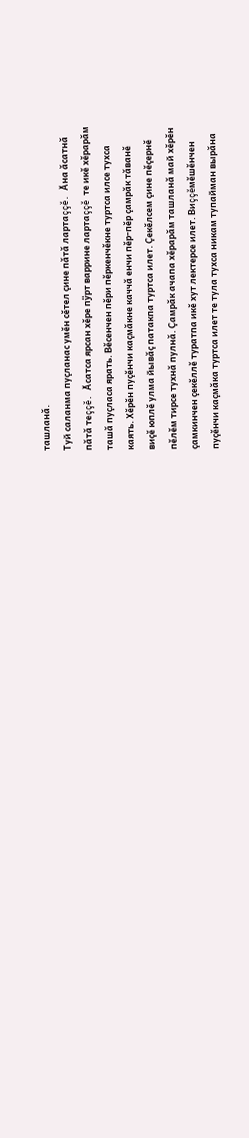ташланă.
Туй саланма пуçланас умĕн сĕтел çине пăтă лартаççĕ. Ӑна ăсатнă
пăтă теççĕ. Ӑсатса ярсан хĕре пÿрт варрине лартаççĕ те икĕ хĕрарăм
ташă пуçласа ярать. Вĕсенчен пĕри пĕркенчĕкне туртса илсе тухса
каять. Хĕрĕн пуçĕнчи каçмăкне каччă енчи пĕр-пĕр çамрăк тăванĕ
виçĕ юплĕ улма йывăç патакпа туртса илет. Çекĕлсем çине пĕçернĕ
пĕлĕм тирсе тухнă пулнă. Çамрăк ачапа хĕрарăм ташланă май хĕрĕн
çамкинчен çекĕллĕ туратпа икĕ хут лектерсе илет. Виççĕмĕшĕнчен
пуçĕнчи каçмăка туртса илет те тула тухса никам тупайман вырăна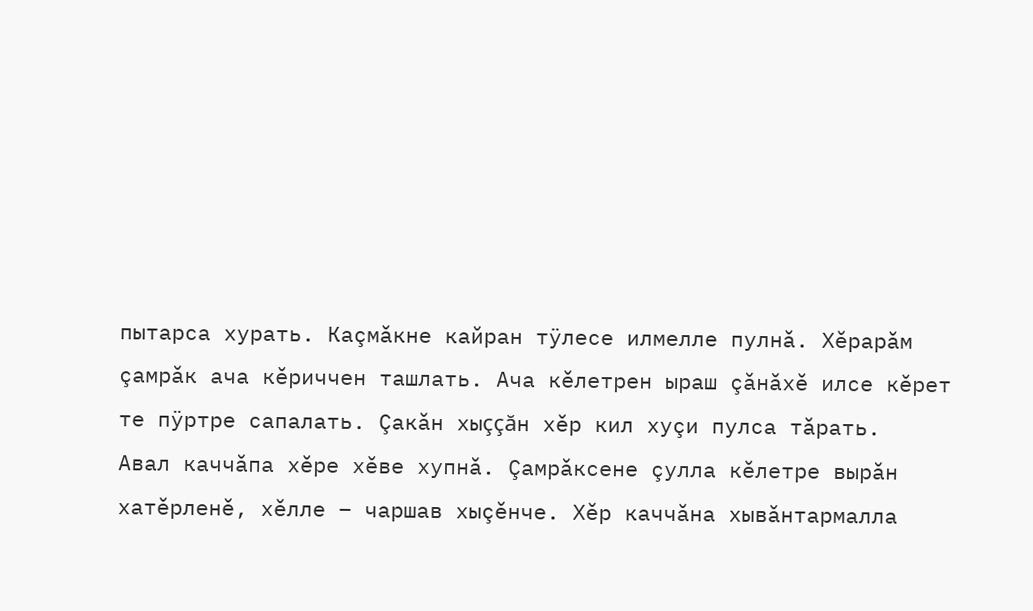пытарса хурать. Каçмăкне кайран тÿлесе илмелле пулнă. Хĕрарăм
çамрăк ача кĕриччен ташлать. Ача кĕлетрен ыраш çăнăхĕ илсе кĕрет
те пÿртре сапалать. Çакăн хыççăн хĕр кил хуçи пулса тăрать.
Авал каччăпа хĕре хĕве хупнă. Çамрăксене çулла кĕлетре вырăн
хатĕрленĕ, хĕлле – чаршав хыçĕнче. Хĕр каччăна хывăнтармалла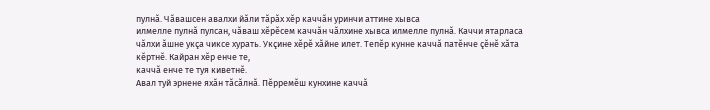пулнă. Чăвашсен авалхи йăли тăрăх хĕр каччăн уринчи аттине хывса
илмелле пулнă пулсан, чăваш хĕрĕсем каччăн чăлхине хывса илмелле пулнă. Каччи ятарласа чăлхи ăшне укçа чиксе хурать. Укçине хĕрĕ хăйне илет. Тепĕр кунне каччă патĕнче çĕнĕ хăта кĕртнĕ. Кайран хĕр енче те,
каччă енче те туя киветнĕ.
Авал туй эрнене яхăн тăсăлнă. Пĕрремĕш кунхине каччă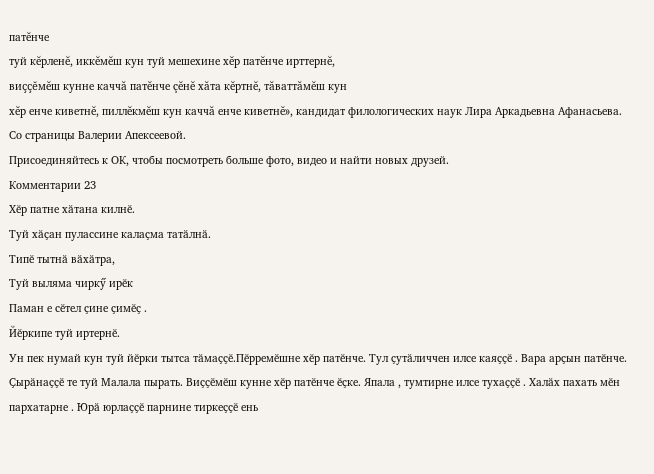патĕнче
туй кĕрленĕ, иккĕмĕш кун туй мешехине хĕр патĕнче ирттернĕ,
виççĕмĕш кунне каччă патĕнче çĕнĕ хăта кĕртнĕ, тăваттăмĕш кун
хĕр енче киветнĕ, пиллĕкмĕш кун каччă енче киветнĕ», кандидат филологических наук Лира Аркадьевна Афанасьева.
Со страницы Валерии Апексеевой.
Присоединяйтесь к ОК, чтобы посмотреть больше фото, видео и найти новых друзей.
Комментарии 23
Хӗр патне хӑтана килнӗ.
Туй хӑҫан пулассине калаҫма татӑлнӑ.
Типӗ тытнӑ вӑхӑтра,
Туй выляма чиркӳ ирӗк
Паман е сӗтел ҫине ҫимӗҫ .
Йӗркипе туй иртернӗ.
Ун пек нумай кун туй йӗрки тытса тӑмаҫҫӗ.Пӗрремӗшне хӗр патӗнче. Тул ҫутӑличчен илсе каяҫҫӗ . Вара арҫын патӗнче. Ҫырӑнаҫҫӗ те туй Малала пырать. Виҫҫӗмӗш кунне хӗр патӗнче ӗҫке. Япала , тумтирне илсе тухаҫҫӗ . Халӑх пахать мӗн пархатарне . Юрӑ юрлаҫҫӗ парнине тиркеҫҫӗ ень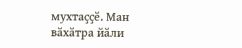мухтаҫҫӗ. Ман вӑхӑтра йӑли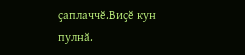ҫаплаччӗ.Виҫӗ кун пулнӑ.